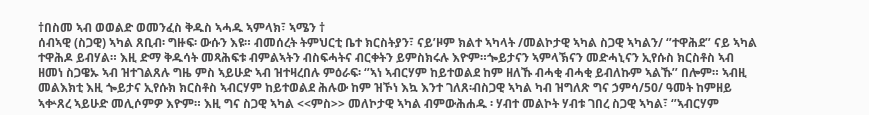†በስመ ኣብ ወወልድ ወመንፈስ ቅዱስ ኣሓዱ ኣምላክ፣ ኣሜን †
ሰብኣዊ (ስጋዊ) ኣካል ጸቢብ፡ ግዙፍ፡ ውሱን እዩ። ብመሰረት ትምህርቲ ቤተ ክርስትያን፣ ናይ’ዞም ክልተ ኣካላት /መልኮታዊ ኣካል ስጋዊ ኣካልን/ ‘’ተዋሕደ’’ ናይ ኣካል ተዋሕዶ ይብሃል። እዚ ድማ ቅዱሳት መጻሕፍቱ ብምልኣትን ብስፍሓትና ብርቀትን ይምስክሩሉ እዮም።ጐይታናን ኣምላኽናን መድሓኒናን ኢየሱስ ክርስቶስ ኣብ ዘመነ ስጋዌኡ ኣብ ዝተገልጸሉ ግዜ ምስ ኣይሁድ ኣብ ዝተዛረበሉ ምዕራፍ፡ ‘’ኣነ ኣብርሃም ከይተወልደ ከም ዘለኹ ብሓቂ ብሓቂ ይብለኩም ኣልኹ’’ በሎም። ኣብዚ መልእክቲ እዚ ጐይታና ኢየሱክ ክርስቶስ ኣብርሃም ከይተወልደ ሕሉው ከም ዝኾነ እኳ እንተ ገለጸ፡ብስጋዊ ኣካል ካብ ዝግለጽ ግና ኃምሳ/50/ ዓመት ከምዘይ ኣቍጸረ ኣይሁድ መሊሶምዎ እዮም። እዚ ግና ስጋዊ ኣካል <<ምስ>> መለኮታዊ ኣካል ብምውሕሐዱ ፡ ሃብተ መልኮት ሃብቱ ገበረ ስጋዊ ኣካል፣ ‘’ኣብርሃም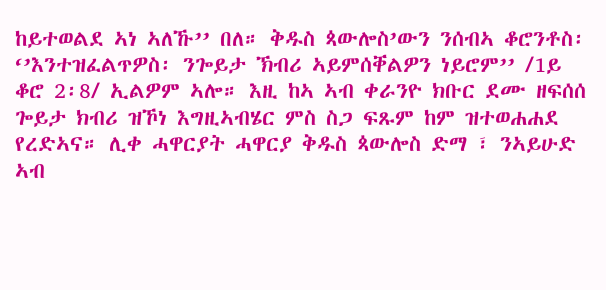ከይተወልደ ኣነ ኣለኹ’’ በለ። ቅዱስ ጳውሎስ’ውን ንሰብኣ ቆሮንቶስ፡ ‘’እንተዝፈልጥዎስ፡ ንጐይታ ኽብሪ ኣይምሰቐልዎን ነይሮም’’ /1ይ ቆሮ 2፡8/ ኢልዎም ኣሎ። እዚ ከኣ ኣብ ቀራንዮ ክቡር ደሙ ዘፍሰሰ ጐይታ ክብሪ ዝኾነ እግዚኣብሄር ምስ ስጋ ፍጹም ከም ዝተወሐሐደ የረድኣና። ሊቀ ሓዋርያት ሓዋርያ ቅዱስ ጳውሎስ ድማ ፣ ንኣይሁድ ኣብ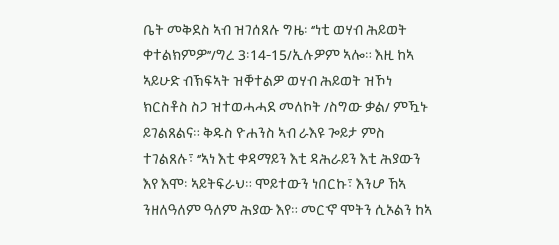ቤት መቅደስ ኣብ ዝገሰጸሉ ግዜ፡ ‘’ነቲ ወሃብ ሕይወት ቀተልክምዎ’’/ግረ 3፡14-15/ኢሉዎም ኣሎ። እዚ ከኣ ኣይሁድ ብኽፍኣት ዝቐተልዎ ወሃብ ሕይወት ዝኾነ ክርስቶስ ስጋ ዝተወሓሓደ መለኮት /ስግው ቃል/ ምዃኑ ይገልጸልና። ቅዱስ ዮሐንስ ኣብ ራእዩ ጐይታ ምስ ተገልጸሉ፣ ‘’ኣነ እቲ ቀዳማይን እቲ ዳሕራይን እቲ ሕያውን እየ እሞ፡ ኣይትፍራህ። ሞይተውን ነበርኩ፣ እንሆ ኸኣ ንዘለዓለም ዓለም ሕያው እየ። መርኆ ሞትን ሲኦልን ከኣ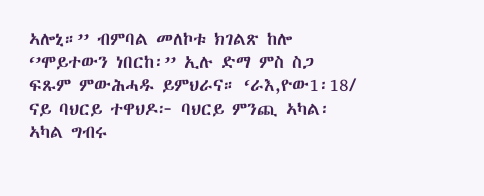ኣሎኒ።’’ ብምባል መለኮቱ ክገልጽ ከሎ ‘’ሞይተውን ነበርከ፡’’ ኢሉ ድማ ምስ ስጋ ፍጹም ምውሕሓዱ ይምህራና። ‘ራእ,ዮው1፡18/
ናይ ባህርይ ተዋህዶ፦ ባህርይ ምንጪ ኣካል፡ ኣካል ግብሩ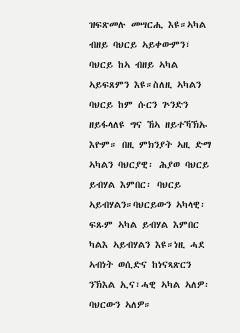ዝፍጽመሉ መሣርሒ እዩ።ኣካል ብዘይ ባህርይ ኣይቀውምን፣ ባህርይ ከኣ ብዘይ ኣካል ኣይፍጸምን እዩ።ስለዚ ኣካልን ባህርይ ከም ሱርን ጕንድን ዘይፋላለዩ ግና ኸኣ ዘይተኻኽኡ እዮም። በዚ ምክንያት ኣዚ ድማ ኣካልን ባህርያዊ፡ ሕያወ ባህርይ ይብሃል እምበር፡ ባህርይ ኣይብሃልን።ባህርይውን ኣካላዊ፡ ፍጹም ኣካል ይብሃል እምበር ካልእ ኣይብሃልን እዩ።ነዚ ሓደ ኣብነት ወሲድና ከነናጻጽርን ንኽእል ኢና፣ሓዊ ኣካል ኣለዎ፡ ባህርውን ኣለዎ።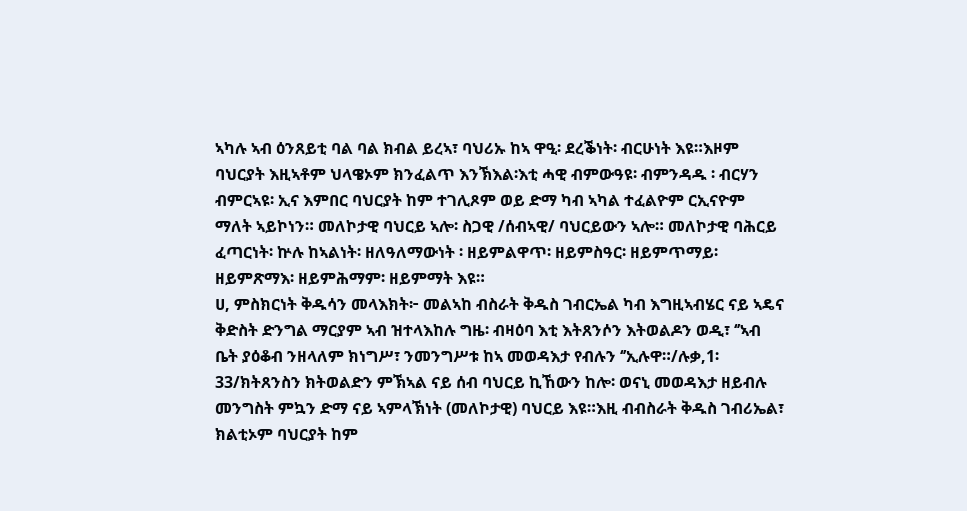ኣካሉ ኣብ ዕንጸይቲ ባል ባል ክብል ይረኣ፣ ባህሪኡ ከኣ ዋዒ፡ ደረቕነት፡ ብርሁነት እዩ።እዞም ባህርያት እዚኣቶም ህላዌኦም ክንፈልጥ እንኽእል፡እቲ ሓዊ ብምውዓዩ፡ ብምንዳዱ ፡ ብርሃን ብምርኣዩ፡ ኢና እምበር ባህርያት ከም ተገሊጾም ወይ ድማ ካብ ኣካል ተፈልዮም ርኢናዮም ማለት ኣይኮነን። መለኮታዊ ባህርይ ኣሎ፡ ስጋዊ /ሰብኣዊ/ ባህርይውን ኣሎ። መለኮታዊ ባሕርይ ፈጣርነት፡ ኵሉ ከኣልነት፡ ዘለዓለማውነት ፡ ዘይምልዋጥ፡ ዘይምስዓር፡ ዘይምጥማይ፡ ዘይምጽማእ፡ ዘይምሕማም፡ ዘይምማት እዩ።
ሀ, ምስክርነት ቅዱሳን መላእክት፦ መልኣከ ብስራት ቅዱስ ገብርኤል ካብ እግዚኣብሄር ናይ ኣዴና ቅድስት ድንግል ማርያም ኣብ ዝተላእከሉ ግዜ፡ ብዛዕባ እቲ እትጸንሶን እትወልዶን ወዲ፣ ‘’ኣብ ቤት ያዕቆብ ንዘላለም ክነግሥ፣ ንመንግሥቱ ከኣ መወዳእታ የብሉን ‘’ኢሉዋ።/ሉቃ,1፡33/ክትጸንስን ክትወልድን ምኽኣል ናይ ሰብ ባህርይ ኪኸውን ከሎ፡ ወናኒ መወዳእታ ዘይብሉ መንግስት ምኳን ድማ ናይ ኣምላኽነት (መለኮታዊ) ባህርይ እዩ።እዚ ብብስራት ቅዱስ ገብሪኤል፣ ክልቲኦም ባህርያት ከም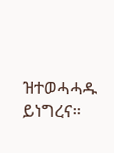ዝተወሓሓዱ ይነግረና።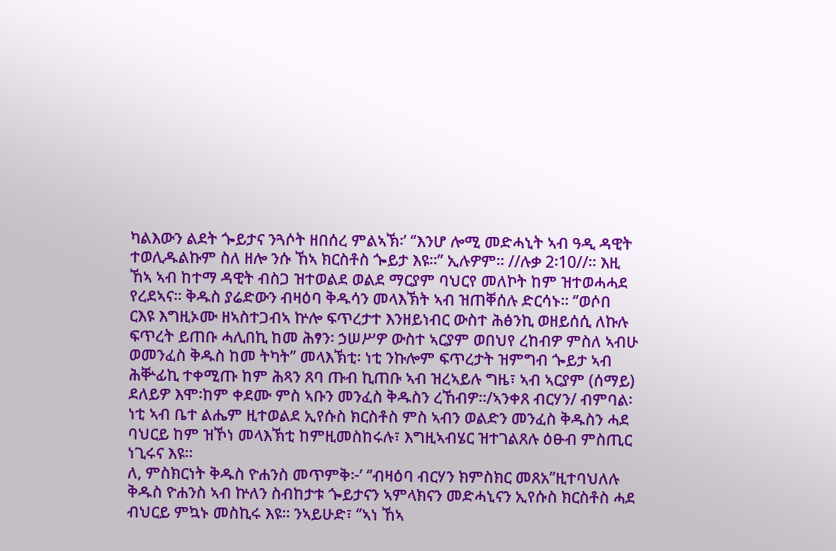ካልእውን ልደት ጐይታና ንጓሶት ዘበሰረ ምልኣኽ፡’ ‘’እንሆ ሎሚ መድሓኒት ኣብ ዓዲ ዳዊት ተወሊዱልኩም ስለ ዘሎ ንሱ ኸኣ ክርስቶስ ጐይታ እዩ።’’ ኢሉዎም። //ሉቃ 2፡10//። እዚ ኸኣ ኣብ ከተማ ዳዊት ብስጋ ዝተወልደ ወልደ ማርያም ባህርየ መለኮት ከም ዝተወሓሓደ የረደኣና። ቅዱስ ያሬድውን ብዛዕባ ቅዱሳን መላእኽት ኣብ ዝጠቐሰሉ ድርሳኑ። ‘’ወሶበ ርእዩ እግዚኦሙ ዘኣስተጋብኣ ኵሎ ፍጥረታተ እንዘይነብር ውስተ ሕፅንኪ ወዘይሰሲ ለኩሉ ፍጥረት ይጠቡ ሓሊበኪ ከመ ሕፃን፡ ኃሠሥዎ ውስተ ኣርያም ወበህየ ረከብዎ ምስለ ኣብሁ ወመንፈስ ቅዱስ ከመ ትካት’’ መላእኽቲ፡ ነቲ ንኩሎም ፍጥረታት ዝምግብ ጐይታ ኣብ ሕቝፊኪ ተቀሚጡ ከም ሕጻን ጸባ ጡብ ኪጠቡ ኣብ ዝረኣይሉ ግዜ፣ ኣብ ኣርያም (ሰማይ) ደለይዎ እሞ፡ከም ቀደሙ ምስ ኣቡን መንፈስ ቅዱስን ረኸብዎ።/ኣንቀጸ ብርሃን/ ብምባል፡ ነቲ ኣብ ቤተ ልሔም ዚተወልደ ኢየሱስ ክርስቶስ ምስ ኣብን ወልድን መንፈስ ቅዱስን ሓደ ባህርይ ከም ዝኾነ መላእኽቲ ከምዚመስከሩሉ፣ እግዚኣብሄር ዝተገልጸሉ ዕፁብ ምስጢር ነጊሩና እዩ።
ለ, ምስክርነት ቅዱስ ዮሐንስ መጥምቅ፦’ ‘’ብዛዕባ ብርሃን ክምስክር መጸአ’’ዚተባህለሉ ቅዱስ ዮሐንስ ኣብ ኵለን ስብከታቱ ጐይታናን ኣምላክናን መድሓኒናን ኢየሱስ ክርስቶስ ሓደ ብህርይ ምኳኑ መስኪሩ እዩ። ንኣይሁድ፣ ‘’ኣነ ኸኣ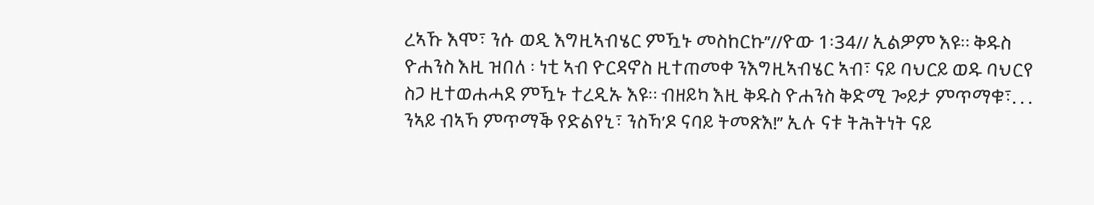ረኣኹ እሞ፣ ንሱ ወዲ እግዚኣብሄር ምዃኑ መስከርኩ’’//ዮው 1፡34// ኢልዎም እዩ። ቅዱስ ዮሐንስ እዚ ዝበለ ፡ ነቲ ኣብ ዮርዳኖስ ዚተጠመቀ ንእግዚኣብሄር ኣብ፣ ናይ ባህርይ ወዱ ባህርየ ስጋ ዚተወሐሓደ ምዃኑ ተረዲኡ እዩ። ብዘይካ እዚ ቅዱስ ዮሐንስ ቅድሚ ጐይታ ምጥማቁ፣. . . ንኣይ ብኣኻ ምጥማቕ የድልየኒ፣ ንስኻ’ዶ ናባይ ትመጽእ!’’ ኢሉ ናቱ ትሕትነት ናይ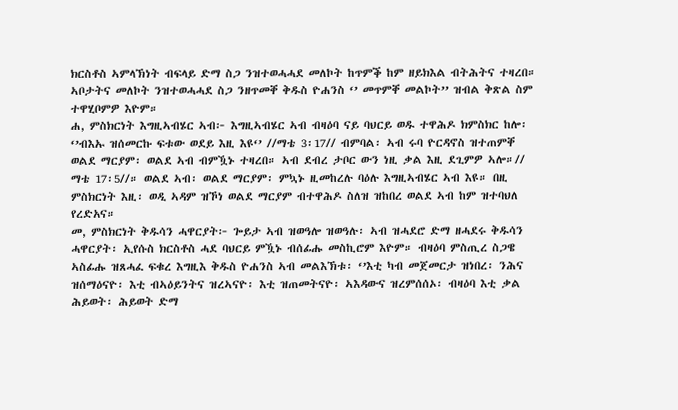ክርስቶስ ኣምላኽነት ብፍላይ ድማ ስጋ ንዝተወሓሓደ መለኮት ከጥምቕ ከም ዘይክእል ብትሕትና ተዛረበ። ኣቦታትና መለኮት ንዝተወሓሓደ ስጋ ንዘጥመቐ ቅዱስ ዮሐንስ ‘’ መጥምቐ መልኮት’’ ዝብል ቅጽል ስም ተዋሂቦምዎ እዮም።
ሐ, ምስክርነት እግዚኣብሄር ኣብ፦ እግዚኣብሄር ኣብ ብዛዕባ ናይ ባህርይ ወዱ ተዋሕዶ ክምስክር ከሎ፡ ‘’ብእኡ ዝሰመርኩ ፍቱው ወደይ እዚ እዩ‘’ //ማቴ 3፡17// ብምባል፡ ኣብ ሩባ ዮርዳኖስ ዝተጠምቐ ወልደ ማርያም፡ ወልደ ኣብ ብምዃኑ ተዛረበ። ኣብ ደብረ ታቦር ውን ነዚ ቃል እዚ ደጊምዎ ኣሎ።// ማቴ 17፡5//። ወልደ ኣብ፡ ወልደ ማርያም፡ ምኳኑ ዚመከረሉ ባዕሉ እግዚኣብሄር ኣብ እዩ። በዚ ምስክርነት እዚ፡ ወዲ ኣዳም ዝኾነ ወልደ ማርያም ብተዋሕዶ ስለዝ ዝከበረ ወልደ ኣብ ከም ዝተባህለ የረድአና።
መ, ምስክርነት ቅዱሳን ሓዋርያት፦ ጐይታ ኣብ ዝወዓሎ ዝወዓሉ፡ ኣብ ዝሓደሮ ድማ ዘሓደሩ ቅዱሳን ሓዋርያት፡ ኢየሱስ ክርስቶስ ሓደ ባህርይ ምዃኑ ብሰፊሑ መስኪሮም እዮም። ብዛዕባ ምስጢረ ስጋዌ ኣስፊሑ ዝጸሓፈ ፍቁረ እግዚእ ቅዱስ ዮሐንስ ኣብ መልእኽቱ፡ ‘’እቲ ካብ መጀመርታ ዝነበረ፡ ንሕና ዝሰማዕናዮ፡ እቲ ብኣዕይንትና ዝረኣናዮ፡ እቲ ዝጠመትናዮ፡ ኣእዳውና ዝረምሰሰኦ፡ ብዛዕባ እቲ ቃል ሕይወት፡ ሕይወት ድማ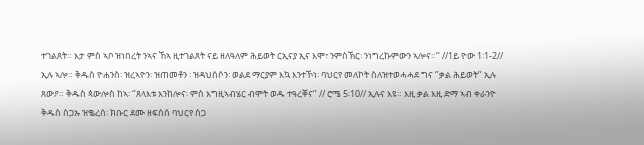ተገልጸት። እታ ምስ ኣቦ ዝነበረት ንኣና ኸኣ ዚተገልጸት ናይ ዘለዓለም ሕይወት ርኢናያ ኢና እሞ፣ ንምስኽር፡ ንነግረኩምውን ኣሎና።’’ //1ይ ዮው 1፡1-2// ኢሉ ኣሎ። ቅዱስ ዮሐንስ፡ ዝረኣዮን፡ ዝጠመቶን ፡ ዝዳህሰሶን፡ ወልደ ማርያም እኳ እንተኾነ፡ ባህርየ መለኮት ስለዝተወሓሓደ ግና ‘’ቃል ሕይወት’’ ኢሉ ጸውዖ። ቅዱስ ጳውሎስ ከኣ፡ ‘’ጸላእቱ እንከሎና፡ ምስ እግዚኣብሄር ብሞት ወዱ ተዓረቐና’’ // ሮሜ 5፡10// ኢሉና እዩ። እዚ ቃል እዚ ድማ ኣብ ቀራንዮ ቅዱስ ስጋኡ ዝቈረሰ፡ ክቡር ደሙ ዘፍሰሰ ባህርየ ስጋ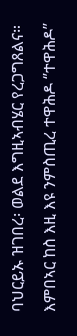ባህርይኡ ዝገበረ፡ ወልደ እግዚኣብሄር የረጋግጸልና። እምበኣር ከስ እዚ እዩ ንምስጢረ ተዋሕዶ ‘’ተዋሕዶ’’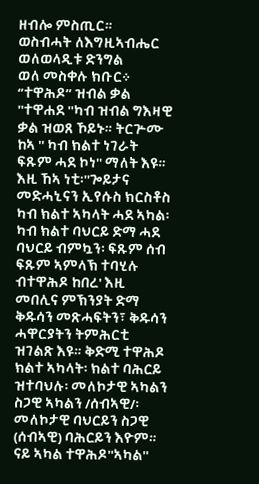ዘብሎ ምስጢር።
ወስብሓት ለእግዚኣብሔር
ወለወላዲቱ ድንግል
ወለ መስቀሉ ክቡር፠
‘’ተዋሕዶ’’ ዝብል ቃል ''ተዋሐደ ''ካብ ዝብል ግእዛዊ ቃል ዝወጸ ኾይኑ። ትርጕሙ ከኣ '' ካብ ክልተ ነገራት ፍጹም ሓደ ኮነ'' ማለት እዩ። እዚ ኸኣ ነቲ፡''ጐይታና መድሓኒናን ኢየሱስ ክርስቶስ ካብ ክልተ ኣካላት ሓደ ኣካል፡ ካብ ክልተ ባህርይ ድማ ሓደ ባህርይ ብምኳን፡ ፍጹም ሰብ ፍጹም ኣምላኽ ተባሂሉ ብተዋሕዶ ከበረ' እዚ መበሊና ምኽንያት ድማ ቅዱሳን መጽሓፍትን፣ ቅዱሳን ሓዋርያትን ትምሕርቲ ዝገልጽ እዩ። ቅድሚ ተዋሕዶ ክልተ ኣካላት፡ ክልተ ባሕርይ ዝተባህሉ፡ መለኮታዊ ኣካልን ስጋዊ ኣካልን /ሰብኣዊ/፡ መለኮታዊ ባህርይን ስጋዊ (ሰብኣዊ) ባሕርይን እዮም።
ናይ ኣካል ተዋሕዶ''ኣካል''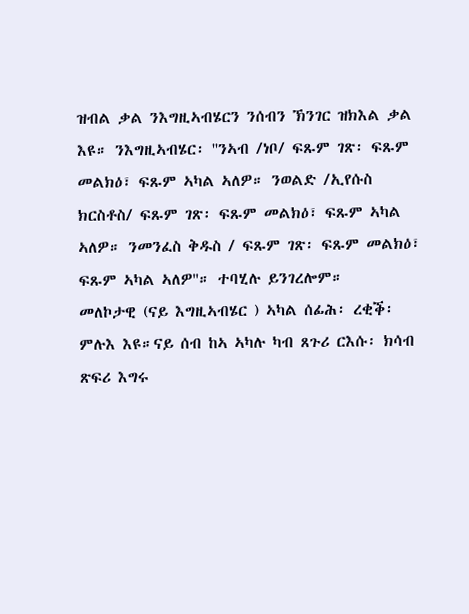ዝብል ቃል ንእግዚኣብሄርን ንሰብን ኽንገር ዝክእል ቃል እዩ። ንእግዚኣብሄር፡ ''ንኣብ /ነቦ/ ፍጹም ገጽ፡ ፍጹም መልክዕ፣ ፍጹም ኣካል ኣለዎ። ንወልድ /ኢየሱስ ክርስቶስ/ ፍጹም ገጽ፡ ፍጹም መልክዕ፣ ፍጹም ኣካል ኣለዎ። ንመንፈስ ቅዱስ / ፍጹም ገጽ፡ ፍጹም መልክዕ፣ ፍጹም ኣካል ኣለዎ''። ተባሂሉ ይንገረሎም።
መለኮታዊ (ናይ እግዚኣብሄር ) ኣካል ሰፊሕ፡ ረቂቕ፡ ምሉእ እዩ።ናይ ሰብ ከኣ ኣካሉ ካብ ጸጉሪ ርእሱ፡ ክሳብ ጽፍሪ እግሩ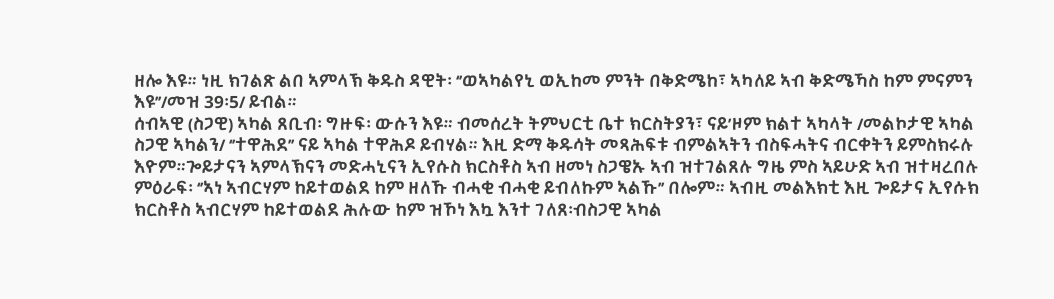ዘሎ እዩ። ነዚ ክገልጽ ልበ ኣምላኽ ቅዱስ ዳዊት፡ ‘’ወኣካልየኒ ወኢከመ ምንት በቅድሜከ፣ ኣካለይ ኣብ ቅድሜኻስ ከም ምናምን እዩ’’/መዝ 39፡5/ ይብል።
ሰብኣዊ (ስጋዊ) ኣካል ጸቢብ፡ ግዙፍ፡ ውሱን እዩ። ብመሰረት ትምህርቲ ቤተ ክርስትያን፣ ናይ’ዞም ክልተ ኣካላት /መልኮታዊ ኣካል ስጋዊ ኣካልን/ ‘’ተዋሕደ’’ ናይ ኣካል ተዋሕዶ ይብሃል። እዚ ድማ ቅዱሳት መጻሕፍቱ ብምልኣትን ብስፍሓትና ብርቀትን ይምስክሩሉ እዮም።ጐይታናን ኣምላኽናን መድሓኒናን ኢየሱስ ክርስቶስ ኣብ ዘመነ ስጋዌኡ ኣብ ዝተገልጸሉ ግዜ ምስ ኣይሁድ ኣብ ዝተዛረበሉ ምዕራፍ፡ ‘’ኣነ ኣብርሃም ከይተወልደ ከም ዘለኹ ብሓቂ ብሓቂ ይብለኩም ኣልኹ’’ በሎም። ኣብዚ መልእክቲ እዚ ጐይታና ኢየሱክ ክርስቶስ ኣብርሃም ከይተወልደ ሕሉው ከም ዝኾነ እኳ እንተ ገለጸ፡ብስጋዊ ኣካል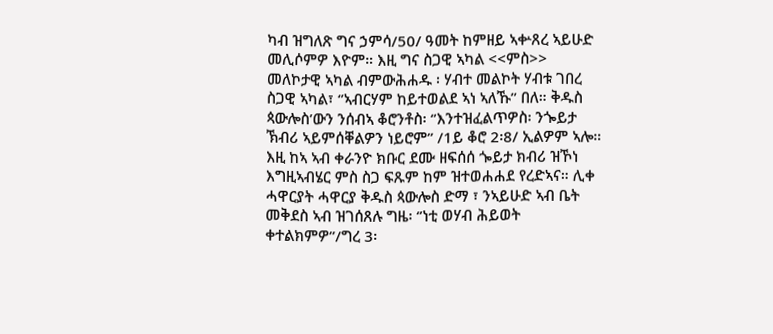ካብ ዝግለጽ ግና ኃምሳ/50/ ዓመት ከምዘይ ኣቍጸረ ኣይሁድ መሊሶምዎ እዮም። እዚ ግና ስጋዊ ኣካል <<ምስ>> መለኮታዊ ኣካል ብምውሕሐዱ ፡ ሃብተ መልኮት ሃብቱ ገበረ ስጋዊ ኣካል፣ ‘’ኣብርሃም ከይተወልደ ኣነ ኣለኹ’’ በለ። ቅዱስ ጳውሎስ’ውን ንሰብኣ ቆሮንቶስ፡ ‘’እንተዝፈልጥዎስ፡ ንጐይታ ኽብሪ ኣይምሰቐልዎን ነይሮም’’ /1ይ ቆሮ 2፡8/ ኢልዎም ኣሎ። እዚ ከኣ ኣብ ቀራንዮ ክቡር ደሙ ዘፍሰሰ ጐይታ ክብሪ ዝኾነ እግዚኣብሄር ምስ ስጋ ፍጹም ከም ዝተወሐሐደ የረድኣና። ሊቀ ሓዋርያት ሓዋርያ ቅዱስ ጳውሎስ ድማ ፣ ንኣይሁድ ኣብ ቤት መቅደስ ኣብ ዝገሰጸሉ ግዜ፡ ‘’ነቲ ወሃብ ሕይወት ቀተልክምዎ’’/ግረ 3፡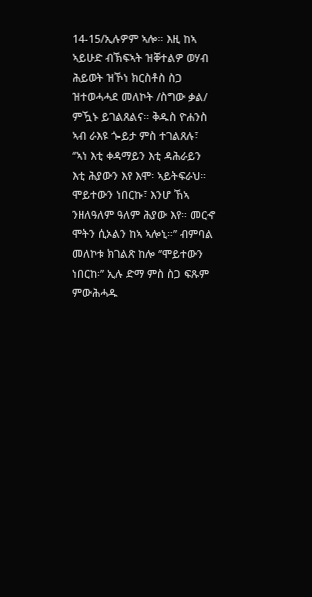14-15/ኢሉዎም ኣሎ። እዚ ከኣ ኣይሁድ ብኽፍኣት ዝቐተልዎ ወሃብ ሕይወት ዝኾነ ክርስቶስ ስጋ ዝተወሓሓደ መለኮት /ስግው ቃል/ ምዃኑ ይገልጸልና። ቅዱስ ዮሐንስ ኣብ ራእዩ ጐይታ ምስ ተገልጸሉ፣ ‘’ኣነ እቲ ቀዳማይን እቲ ዳሕራይን እቲ ሕያውን እየ እሞ፡ ኣይትፍራህ። ሞይተውን ነበርኩ፣ እንሆ ኸኣ ንዘለዓለም ዓለም ሕያው እየ። መርኆ ሞትን ሲኦልን ከኣ ኣሎኒ።’’ ብምባል መለኮቱ ክገልጽ ከሎ ‘’ሞይተውን ነበርከ፡’’ ኢሉ ድማ ምስ ስጋ ፍጹም ምውሕሓዱ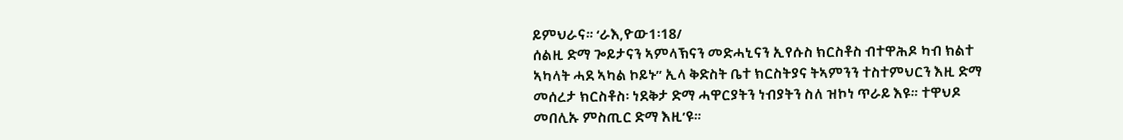ይምህራና። ‘ራእ,ዮው1፡18/
ሰልዚ ድማ ጐይታናን ኣምላኽናን መድሓኒናን ኢየሱስ ክርስቶስ ብተዋሕዶ ካብ ክልተ ኣካላት ሓደ ኣካል ኮይኑ’’ ኢላ ቅድስት ቤተ ክርስትያና ትኣምንን ተስተምህርን እዚ ድማ መሰረታ ክርስቶስ፡ ነደቅታ ድማ ሓዋርያትን ነብያትን ስለ ዝኮነ ጥራይ እዩ። ተዋህዶ መበሊኡ ምስጢር ድማ እዚ’ዩ።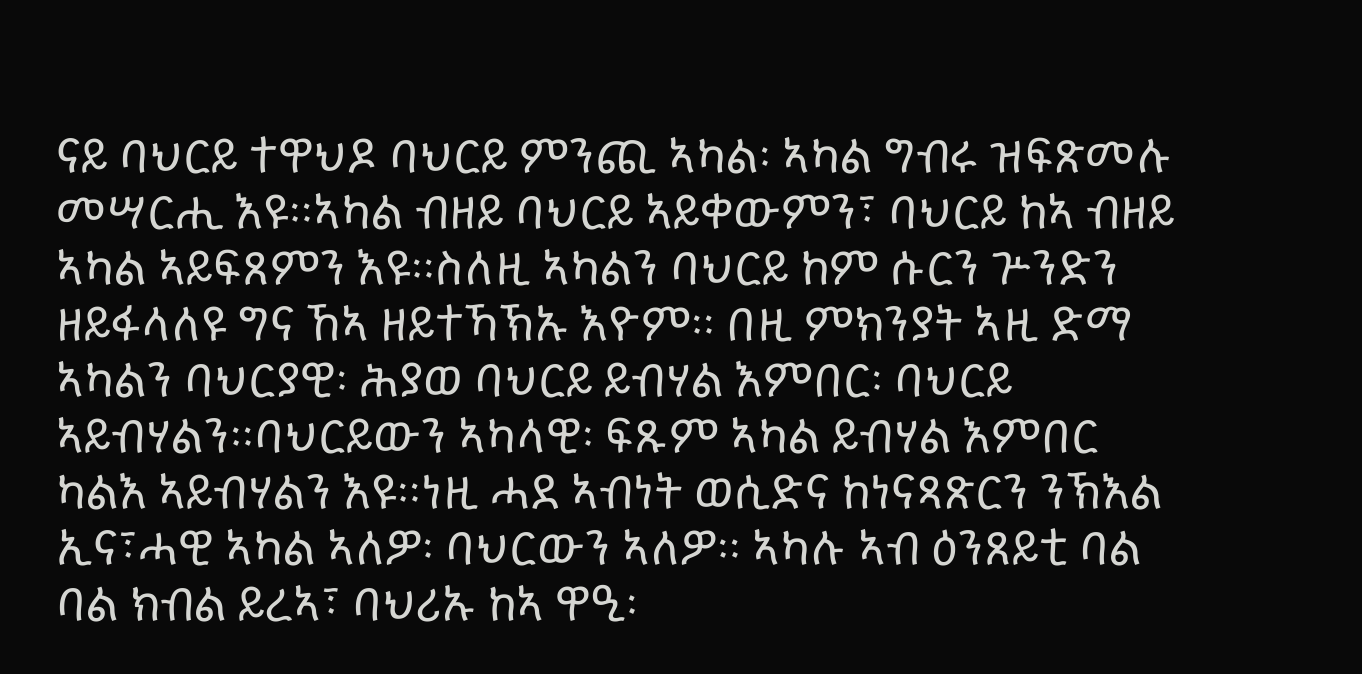ናይ ባህርይ ተዋህዶ ባህርይ ምንጪ ኣካል፡ ኣካል ግብሩ ዝፍጽመሉ መሣርሒ እዩ።ኣካል ብዘይ ባህርይ ኣይቀውምን፣ ባህርይ ከኣ ብዘይ ኣካል ኣይፍጸምን እዩ።ስለዚ ኣካልን ባህርይ ከም ሱርን ጕንድን ዘይፋላለዩ ግና ኸኣ ዘይተኻኽኡ እዮም። በዚ ምክንያት ኣዚ ድማ ኣካልን ባህርያዊ፡ ሕያወ ባህርይ ይብሃል እምበር፡ ባህርይ ኣይብሃልን።ባህርይውን ኣካላዊ፡ ፍጹም ኣካል ይብሃል እምበር ካልእ ኣይብሃልን እዩ።ነዚ ሓደ ኣብነት ወሲድና ከነናጻጽርን ንኽእል ኢና፣ሓዊ ኣካል ኣለዎ፡ ባህርውን ኣለዎ። ኣካሉ ኣብ ዕንጸይቲ ባል ባል ክብል ይረኣ፣ ባህሪኡ ከኣ ዋዒ፡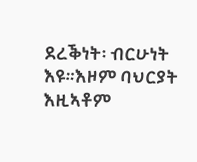ደረቕነት፡ ብርሁነት እዩ።እዞም ባህርያት እዚኣቶም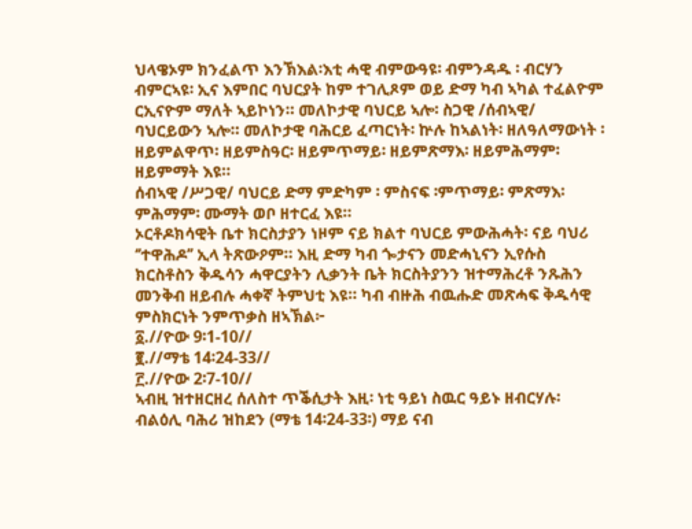ህላዌኦም ክንፈልጥ እንኽእል፡እቲ ሓዊ ብምውዓዩ፡ ብምንዳዱ ፡ ብርሃን ብምርኣዩ፡ ኢና እምበር ባህርያት ከም ተገሊጾም ወይ ድማ ካብ ኣካል ተፈልዮም ርኢናዮም ማለት ኣይኮነን። መለኮታዊ ባህርይ ኣሎ፡ ስጋዊ /ሰብኣዊ/ ባህርይውን ኣሎ። መለኮታዊ ባሕርይ ፈጣርነት፡ ኵሉ ከኣልነት፡ ዘለዓለማውነት ፡ ዘይምልዋጥ፡ ዘይምስዓር፡ ዘይምጥማይ፡ ዘይምጽማእ፡ ዘይምሕማም፡ ዘይምማት እዩ።
ሰብኣዊ /ሥጋዊ/ ባህርይ ድማ ምድካም ፡ ምስናፍ ፡ምጥማይ፡ ምጽማእ፡ ምሕማም፡ ሙማት ወቦ ዘተርፈ እዩ።
ኦርቶዶክሳዊት ቤተ ክርስታያን ነዞም ናይ ክልተ ባህርይ ምውሕሓት፡ ናይ ባህሪ ‘’ተዋሕዶ’’ ኢላ ትጽውዖም። እዚ ድማ ካብ ጐታናን መድሓኒናን ኢየሱስ ክርስቶስን ቅዱሳን ሓዋርያትን ሊቃንት ቤት ክርስትያንን ዝተማሕረቶ ንጹሕን መንቅብ ዘይብሉ ሓቀኛ ትምህቲ እዩ። ካብ ብዙሕ ብዉሑድ መጽሓፍ ቅዱሳዊ ምስክርነት ንምጥቃስ ዘኣኽል፦
፩.//ዮው 9፡1-10//
፪.//ማቴ 14፡24-33//
፫.//ዮው 2፡7-10//
ኣብዚ ዝተዘርዘረ ሰለስተ ጥቕሲታት እዚ፡ ነቲ ዓይነ ስዉር ዓይኑ ዘብርሃሉ፡ ብልዕሊ ባሕሪ ዝከደን (ማቴ 14፡24-33፡) ማይ ናብ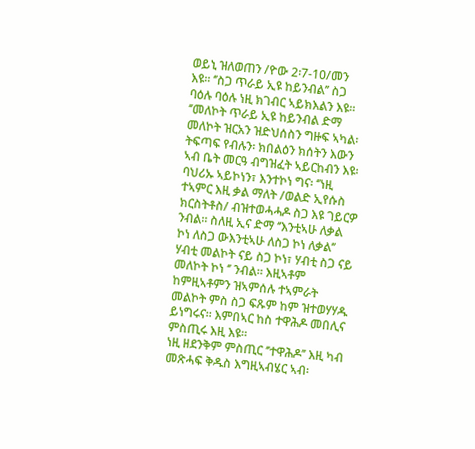ወይኒ ዝለወጠን /ዮው 2፡7-10/መን እዩ። ‘’ስጋ ጥራይ ኢዩ ከይንብል’’ ስጋ ባዕሉ ባዕሉ ነዚ ክገብር ኣይክእልን እዩ። ‘’መለኮት ጥራይ ኢዩ ከይንብል ድማ መለኮት ዝርአን ዝድህሰስን ግዙፍ ኣካል፡ ትፍጣፍ የብሉን፡ ክበልዕን ክሰትን እውን ኣብ ቤት መርዓ ብግዝፈት ኣይርከብን እዩ፡ ባህሪኡ ኣይኮነን፣ እንተኮነ ግና፡ ‘’ነዚ ተኣምር እዚ ቃል ማለት /ወልድ ኢየሱስ ክርስትቶስ/ ብዝተወሓሓዶ ስጋ እዩ ገይርዎ ንብል። ስለዚ ኢና ድማ ‘’እንቲኣሁ ለቃል ኮነ ለስጋ ውእንቲኣሁ ለስጋ ኮነ ለቃል’’ ሃብቲ መልኮት ናይ ስጋ ኮነ፣ ሃብቲ ስጋ ናይ መለኮት ኮነ ‘’ ንብል። እዚኣቶም ከምዚኣቶምን ዝኣምሰሉ ተኣምራት መልኮት ምስ ስጋ ፍጹም ከም ዝተወሃሃዱ ይነግሩና። እምበኣር ከስ ተዋሕዶ መበሊና ምስጢሩ እዚ እዩ።
ነዚ ዘደንቅም ምስጢር ‘’ተዋሕዶ’’ እዚ ካብ መጽሓፍ ቅዱስ እግዚኣብሄር ኣብ፡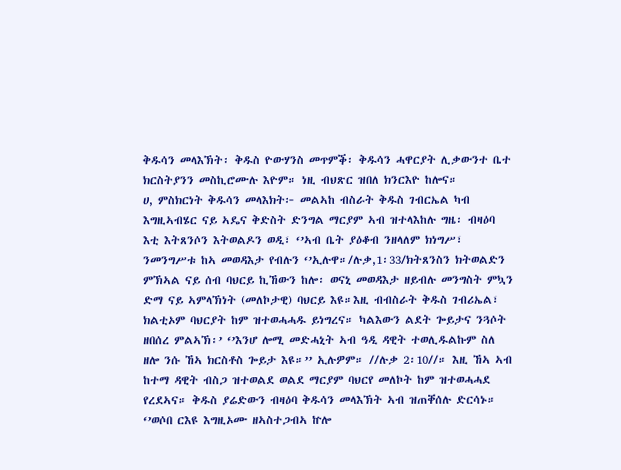ቅዱሳን መላእኽት፡ ቅዱስ ዮውሃንስ መጥምቕ፡ ቅዱሳን ሓዋርያት ሊቃውንተ ቤተ ክርስትያንን መስኪሮሙሉ እዮም። ነዚ ብህጽር ዝበለ ክንርእዮ ከሎና።
ሀ, ምስክርነት ቅዱሳን መላእክት፦ መልኣከ ብስራት ቅዱስ ገብርኤል ካብ እግዚኣብሄር ናይ ኣዴና ቅድስት ድንግል ማርያም ኣብ ዝተላእከሉ ግዜ፡ ብዛዕባ እቲ እትጸንሶን እትወልዶን ወዲ፣ ‘’ኣብ ቤት ያዕቆብ ንዘላለም ክነግሥ፣ ንመንግሥቱ ከኣ መወዳእታ የብሉን ‘’ኢሉዋ።/ሉቃ,1፡33/ክትጸንስን ክትወልድን ምኽኣል ናይ ሰብ ባህርይ ኪኸውን ከሎ፡ ወናኒ መወዳእታ ዘይብሉ መንግስት ምኳን ድማ ናይ ኣምላኽነት (መለኮታዊ) ባህርይ እዩ።እዚ ብብስራት ቅዱስ ገብሪኤል፣ ክልቲኦም ባህርያት ከም ዝተወሓሓዱ ይነግረና። ካልእውን ልደት ጐይታና ንጓሶት ዘበሰረ ምልኣኽ፡’ ‘’እንሆ ሎሚ መድሓኒት ኣብ ዓዲ ዳዊት ተወሊዱልኩም ስለ ዘሎ ንሱ ኸኣ ክርስቶስ ጐይታ እዩ።’’ ኢሉዎም። //ሉቃ 2፡10//። እዚ ኸኣ ኣብ ከተማ ዳዊት ብስጋ ዝተወልደ ወልደ ማርያም ባህርየ መለኮት ከም ዝተወሓሓደ የረደኣና። ቅዱስ ያሬድውን ብዛዕባ ቅዱሳን መላእኽት ኣብ ዝጠቐሰሉ ድርሳኑ። ‘’ወሶበ ርእዩ እግዚኦሙ ዘኣስተጋብኣ ኵሎ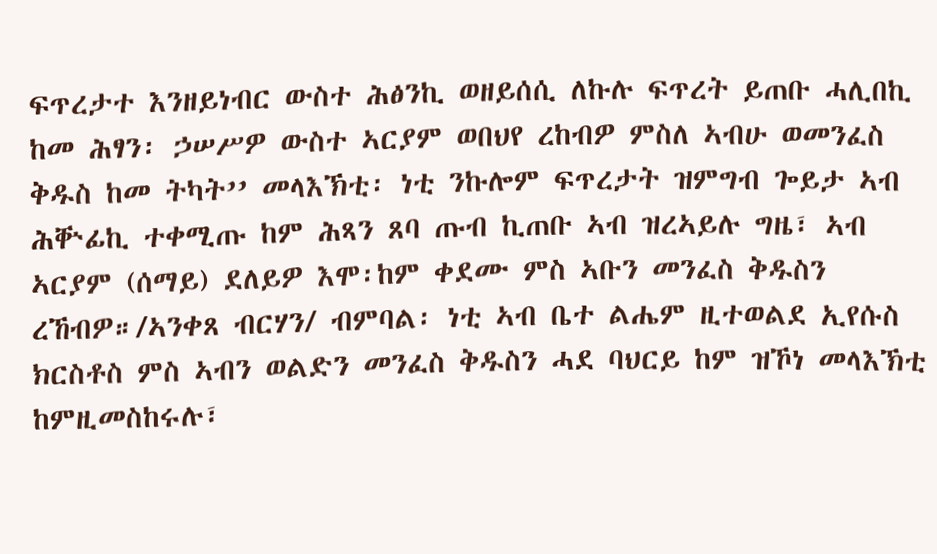ፍጥረታተ እንዘይነብር ውስተ ሕፅንኪ ወዘይሰሲ ለኩሉ ፍጥረት ይጠቡ ሓሊበኪ ከመ ሕፃን፡ ኃሠሥዎ ውስተ ኣርያም ወበህየ ረከብዎ ምስለ ኣብሁ ወመንፈስ ቅዱስ ከመ ትካት’’ መላእኽቲ፡ ነቲ ንኩሎም ፍጥረታት ዝምግብ ጐይታ ኣብ ሕቝፊኪ ተቀሚጡ ከም ሕጻን ጸባ ጡብ ኪጠቡ ኣብ ዝረኣይሉ ግዜ፣ ኣብ ኣርያም (ሰማይ) ደለይዎ እሞ፡ከም ቀደሙ ምስ ኣቡን መንፈስ ቅዱስን ረኸብዎ።/ኣንቀጸ ብርሃን/ ብምባል፡ ነቲ ኣብ ቤተ ልሔም ዚተወልደ ኢየሱስ ክርስቶስ ምስ ኣብን ወልድን መንፈስ ቅዱስን ሓደ ባህርይ ከም ዝኾነ መላእኽቲ ከምዚመስከሩሉ፣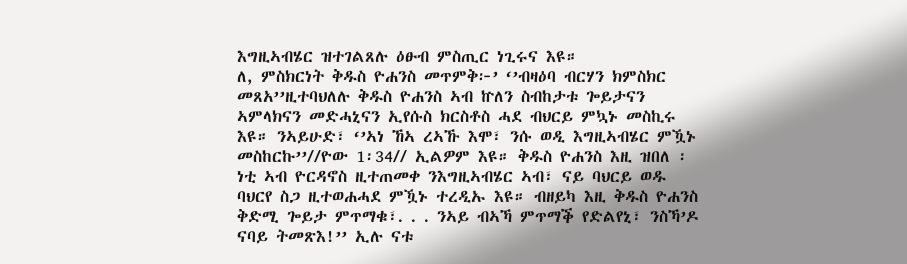እግዚኣብሄር ዝተገልጸሉ ዕፁብ ምስጢር ነጊሩና እዩ።
ለ, ምስክርነት ቅዱስ ዮሐንስ መጥምቅ፦’ ‘’ብዛዕባ ብርሃን ክምስክር መጸአ’’ዚተባህለሉ ቅዱስ ዮሐንስ ኣብ ኵለን ስብከታቱ ጐይታናን ኣምላክናን መድሓኒናን ኢየሱስ ክርስቶስ ሓደ ብህርይ ምኳኑ መስኪሩ እዩ። ንኣይሁድ፣ ‘’ኣነ ኸኣ ረኣኹ እሞ፣ ንሱ ወዲ እግዚኣብሄር ምዃኑ መስከርኩ’’//ዮው 1፡34// ኢልዎም እዩ። ቅዱስ ዮሐንስ እዚ ዝበለ ፡ ነቲ ኣብ ዮርዳኖስ ዚተጠመቀ ንእግዚኣብሄር ኣብ፣ ናይ ባህርይ ወዱ ባህርየ ስጋ ዚተወሐሓደ ምዃኑ ተረዲኡ እዩ። ብዘይካ እዚ ቅዱስ ዮሐንስ ቅድሚ ጐይታ ምጥማቁ፣. . . ንኣይ ብኣኻ ምጥማቕ የድልየኒ፣ ንስኻ’ዶ ናባይ ትመጽእ!’’ ኢሉ ናቱ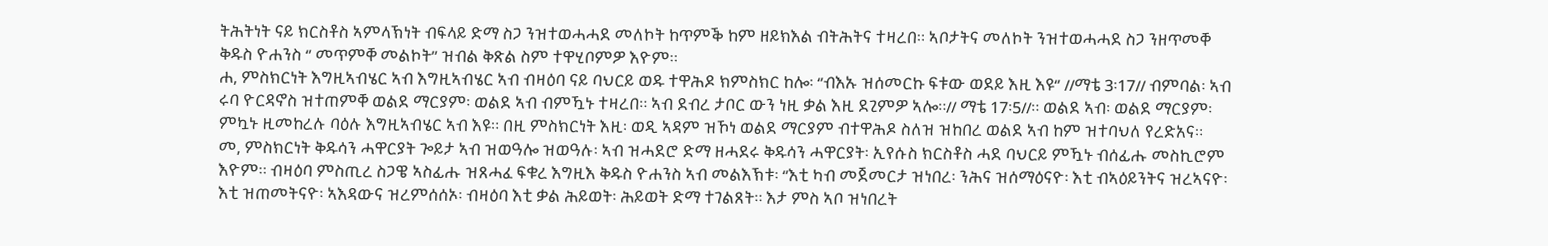ትሕትነት ናይ ክርስቶስ ኣምላኽነት ብፍላይ ድማ ስጋ ንዝተወሓሓደ መለኮት ከጥምቕ ከም ዘይክእል ብትሕትና ተዛረበ። ኣቦታትና መለኮት ንዝተወሓሓደ ስጋ ንዘጥመቐ ቅዱስ ዮሐንስ ‘’ መጥምቐ መልኮት’’ ዝብል ቅጽል ስም ተዋሂቦምዎ እዮም።
ሐ, ምስክርነት እግዚኣብሄር ኣብ እግዚኣብሄር ኣብ ብዛዕባ ናይ ባህርይ ወዱ ተዋሕዶ ክምስክር ከሎ፡ ‘’ብእኡ ዝሰመርኩ ፍቱው ወደይ እዚ እዩ‘’ //ማቴ 3፡17// ብምባል፡ ኣብ ሩባ ዮርዳኖስ ዝተጠምቐ ወልደ ማርያም፡ ወልደ ኣብ ብምዃኑ ተዛረበ። ኣብ ደብረ ታቦር ውን ነዚ ቃል እዚ ደጊምዎ ኣሎ።// ማቴ 17፡5//። ወልደ ኣብ፡ ወልደ ማርያም፡ ምኳኑ ዚመከረሉ ባዕሉ እግዚኣብሄር ኣብ እዩ። በዚ ምስክርነት እዚ፡ ወዲ ኣዳም ዝኾነ ወልደ ማርያም ብተዋሕዶ ስለዝ ዝከበረ ወልደ ኣብ ከም ዝተባህለ የረድአና።
መ, ምስክርነት ቅዱሳን ሓዋርያት ጐይታ ኣብ ዝወዓሎ ዝወዓሉ፡ ኣብ ዝሓደሮ ድማ ዘሓደሩ ቅዱሳን ሓዋርያት፡ ኢየሱስ ክርስቶስ ሓደ ባህርይ ምዃኑ ብሰፊሑ መስኪሮም እዮም። ብዛዕባ ምስጢረ ስጋዌ ኣስፊሑ ዝጸሓፈ ፍቁረ እግዚእ ቅዱስ ዮሐንስ ኣብ መልእኽቱ፡ ‘’እቲ ካብ መጀመርታ ዝነበረ፡ ንሕና ዝሰማዕናዮ፡ እቲ ብኣዕይንትና ዝረኣናዮ፡ እቲ ዝጠመትናዮ፡ ኣእዳውና ዝረምሰሰኦ፡ ብዛዕባ እቲ ቃል ሕይወት፡ ሕይወት ድማ ተገልጸት። እታ ምስ ኣቦ ዝነበረት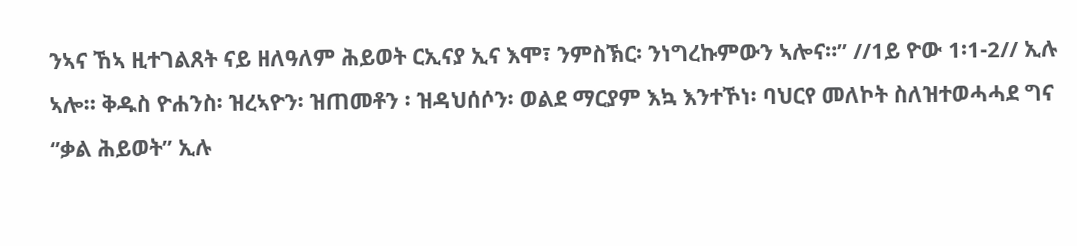ንኣና ኸኣ ዚተገልጸት ናይ ዘለዓለም ሕይወት ርኢናያ ኢና እሞ፣ ንምስኽር፡ ንነግረኩምውን ኣሎና።’’ //1ይ ዮው 1፡1-2// ኢሉ ኣሎ። ቅዱስ ዮሐንስ፡ ዝረኣዮን፡ ዝጠመቶን ፡ ዝዳህሰሶን፡ ወልደ ማርያም እኳ እንተኾነ፡ ባህርየ መለኮት ስለዝተወሓሓደ ግና ‘’ቃል ሕይወት’’ ኢሉ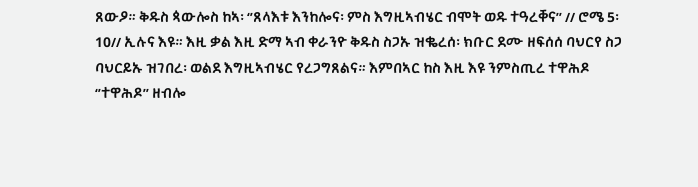ጸውዖ። ቅዱስ ጳውሎስ ከኣ፡ ‘’ጸላእቱ እንከሎና፡ ምስ እግዚኣብሄር ብሞት ወዱ ተዓረቐና’’ // ሮሜ 5፡10// ኢሉና እዩ። እዚ ቃል እዚ ድማ ኣብ ቀራንዮ ቅዱስ ስጋኡ ዝቈረሰ፡ ክቡር ደሙ ዘፍሰሰ ባህርየ ስጋ ባህርይኡ ዝገበረ፡ ወልደ እግዚኣብሄር የረጋግጸልና። እምበኣር ከስ እዚ እዩ ንምስጢረ ተዋሕዶ ‘’ተዋሕዶ’’ ዘብሎ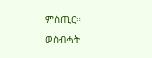ምስጢር።
ወስብሓት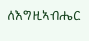ለእግዚኣብሔር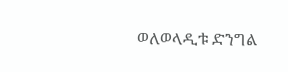ወለወላዲቱ ድንግል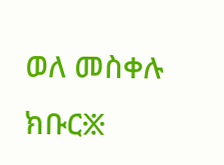ወለ መስቀሉ ክቡር፠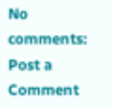No comments:
Post a Comment